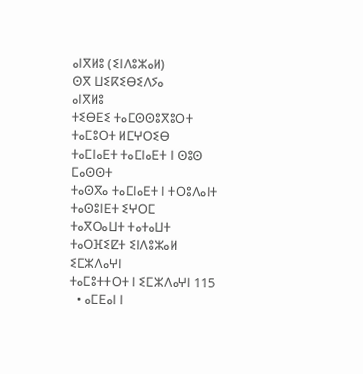ⴰⵏⴳⵍⵓ (ⵉⵏⴷⵓⵣⴰⵍ)
ⵙⴳ ⵡⵉⴽⵉⴱⵉⴷⵢⴰ
ⴰⵏⴳⵍⵓ
ⵜⵉⴱⴹⵉ ⵜⴰⵎⵙⵙⵓⴳⵓⵔⵜ
ⵜⴰⵎⵓⵔⵜ ⵍⵎⵖⵔⵉⴱ
ⵜⴰⵎⵏⴰⴹⵜ ⵜⴰⵎⵏⴰⴹⵜ ⵏ ⵙⵓⵙ ⵎⴰⵙⵙⵜ
ⵜⴰⵙⴳⴰ ⵜⴰⵎⵏⴰⴹⵜ ⵏ ⵜⵔⵓⴷⴰⵏⵜ
ⵜⴰⵙⵓⵏⴹⵜ ⵉⵖⵔⵎ
ⵜⴰⴳⵔⴰⵡⵜ ⵜⴰⵜⴰⵡⵜ
ⵜⴰⵔⴼⵉⵇⵜ ⵉⵏⴷⵓⵣⴰⵍ
ⵉⵎⵣⴷⴰⵖⵏ
ⵜⴰⵎⵓⵜⵜⵔⵜ ⵏ ⵉⵎⵣⴷⴰⵖⵏ 115
  • ⴰⵎⴹⴰⵏ ⵏ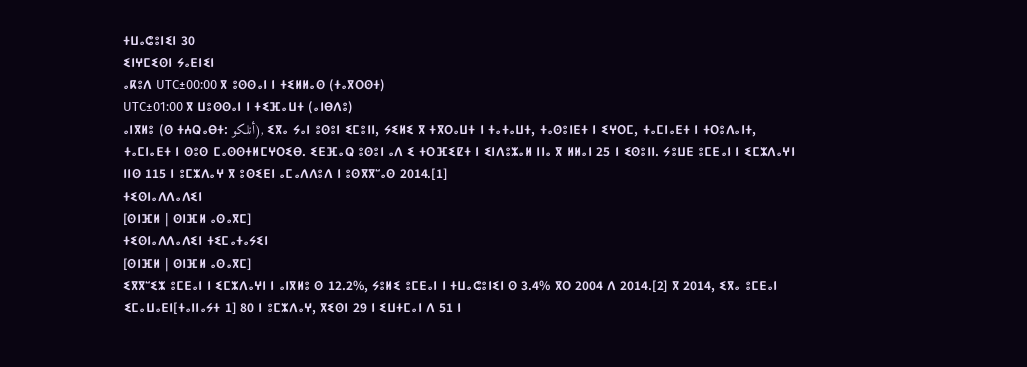ⵜⵡⴰⵛⵓⵏⵉⵏ 30
ⵉⵏⵖⵎⵉⵙⵏ ⵢⴰⴹⵏⵉⵏ
ⴰⴽⵓⴷ UTC±00:00 ⴳ ⵓⵙⵙⴰⵏ ⵏ ⵜⵉⵍⵍⴰⵙ (ⵜⴰⴳⵔⵙⵜ)
UTC±01:00 ⴳ ⵡⵓⵙⵙⴰⵏ ⵏ ⵜⵉⴼⴰⵡⵜ (ⴰⵏⴱⴷⵓ)
ⴰⵏⴳⵍⵓ (ⵙ ⵜⵄⵕⴰⴱⵜ: أنلكو), ⵉⴳⴰ ⵢⴰⵏ ⵓⵙⵓⵏ ⵉⵎⵓⵏⵏ, ⵢⵉⵍⵉ ⴳ ⵜⴳⵔⴰⵡⵜ ⵏ ⵜⴰⵜⴰⵡⵜ, ⵜⴰⵙⵓⵏⴹⵜ ⵏ ⵉⵖⵔⵎ, ⵜⴰⵎⵏⴰⴹⵜ ⵏ ⵜⵔⵓⴷⴰⵏⵜ, ⵜⴰⵎⵏⴰⴹⵜ ⵏ ⵙⵓⵙ ⵎⴰⵙⵙⵜⵍⵎⵖⵔⵉⴱ. ⵉⴹⴼⴰⵕ ⵓⵙⵓⵏ ⴰⴷ ⵉ ⵜⵔⴼⵉⵇⵜ ⵏ ⵉⵏⴷⵓⵣⴰⵍ ⵏⵏⴰ ⴳ ⵍⵍⴰⵏ 25 ⵏ ⵉⵙⵓⵏⵏ. ⵢⵓⵡⴹ ⵓⵎⴹⴰⵏ ⵏ ⵉⵎⵣⴷⴰⵖⵏ ⵏⵏⵙ 115 ⵏ ⵓⵎⵣⴷⴰⵖ ⴳ ⵓⵙⵉⴹⵏ ⴰⵎⴰⴷⴷⵓⴷ ⵏ ⵓⵙⴳⴳⵯⴰⵙ 2014.[1]
ⵜⵉⵙⵏⴰⴷⴷⴰⴷⵉⵏ
[ⵙⵏⴼⵍ | ⵙⵏⴼⵍ ⴰⵙⴰⴳⵎ]
ⵜⵉⵙⵏⴰⴷⴷⴰⴷⵉⵏ ⵜⵉⵎⴰⵜⴰⵢⵉⵏ
[ⵙⵏⴼⵍ | ⵙⵏⴼⵍ ⴰⵙⴰⴳⵎ]
ⵉⴳⴳⵯⵉⵣ ⵓⵎⴹⴰⵏ ⵏ ⵉⵎⵣⴷⴰⵖⵏ ⵏ ⴰⵏⴳⵍⵓ ⵙ 12.2%, ⵢⵓⵍⵉ ⵓⵎⴹⴰⵏ ⵏ ⵜⵡⴰⵛⵓⵏⵉⵏ ⵙ 3.4% ⴳⵔ 2004 ⴷ 2014.[2] ⴳ 2014, ⵉⴳⴰ ⵓⵎⴹⴰⵏ ⵉⵎⴰⵡⴰⴹⵏ[ⵜⴰⵏⵏⴰⵢⵜ 1] 80 ⵏ ⵓⵎⵣⴷⴰⵖ, ⴳⵉⵙⵏ 29 ⵏ ⵉⵡⵜⵎⴰⵏ ⴷ 51 ⵏ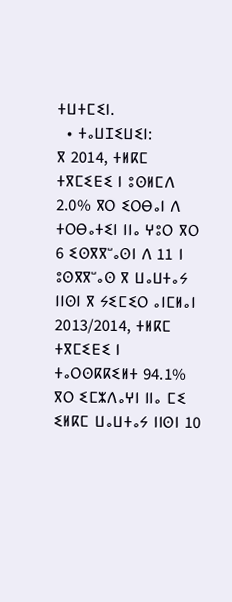ⵜⵡⵜⵎⵉⵏ.
  • ⵜⴰⵡⵊⵉⵡⵉⵏ:
ⴳ 2014, ⵜⵍⴽⵎ ⵜⴳⵎⵉⴹⵉ ⵏ ⵓⵙⵍⵎⴷ 2.0% ⴳⵔ ⵉⵔⴱⴰⵏ ⴷ ⵜⵔⴱⴰⵜⵉⵏ ⵏⵏⴰ ⵖⵓⵔ ⴳⵔ 6 ⵉⵙⴳⴳⵯⴰⵙⵏ ⴷ 11 ⵏ ⵓⵙⴳⴳⵯⴰⵙ ⴳ ⵡⴰⵡⵜⴰⵢ ⵏⵏⵙⵏ ⴳ ⵢⵉⵎⵉⵔ ⴰⵏⵎⵍⴰⵏ 2013/2014, ⵜⵍⴽⵎ ⵜⴳⵎⵉⴹⵉ ⵏ ⵜⴰⵔⵙⴽⴽⵉⵍⵜ 94.1% ⴳⵔ ⵉⵎⵣⴷⴰⵖⵏ ⵏⵏⴰ ⵎⵉ ⵉⵍⴽⵎ ⵡⴰⵡⵜⴰⵢ ⵏⵏⵙⵏ 10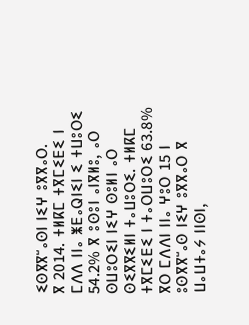ⵉⵙⴳⴳⵯⴰⵙⵏ ⵏⵉⵖ ⵓⴳⴳⴰⵔ.
ⴳ 2014. ⵜⵍⴽⵎ ⵜⴳⵎⵉⴹⵉ ⵏ ⵎⴷⴷ ⵏⵏⴰ ⵥⴹⴰⵕⵏⵉⵏ ⵉ ⵜⵡⵓⵔⵉ 54.2% ⴳ ⵓⵙⵓⵏ ⴰⵏⴳⵍⵓ, ⴰⵔ ⵙⵡⵓⵔⵉⵏ ⵏⵉⵖ ⵙⵓⵍⵏ ⴰⵔ ⵙⵉⴳⴳⵉⵍⵏ ⵜⴰⵡⵓⵔⵉ. ⵜⵍⴽⵎ ⵜⴳⵎⵉⴹⵉ ⵏ ⵜⴰⵔⵡⵓⵔⵉ 63.8% ⴳⵔ ⵎⴷⴷⵏ ⵏⵏⴰ ⵖⵓⵔ 15 ⵏ ⵓⵙⴳⴳⵯⴰⵙ ⵏⵉⵖ ⵓⴳⴳⴰⵔ ⴳ ⵡⴰⵡⵜⴰⵢ ⵏⵏⵙⵏ,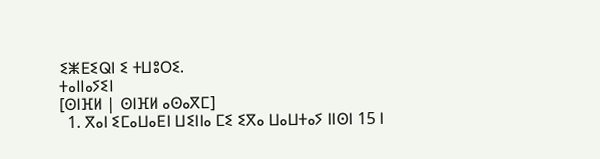ⵉⵥⴹⵉⵕⵏ ⵉ ⵜⵡⵓⵔⵉ.
ⵜⴰⵏⵏⴰⵢⵉⵏ
[ⵙⵏⴼⵍ | ⵙⵏⴼⵍ ⴰⵙⴰⴳⵎ]
  1. ⴳⴰⵏ ⵉⵎⴰⵡⴰⴹⵏ ⵡⵉⵏⵏⴰ ⵎⵉ ⵉⴳⴰ ⵡⴰⵡⵜⴰⵢ ⵏⵏⵙⵏ 15 ⵏ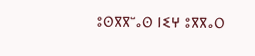ⵓⵙⴳⴳⵯⴰⵙ ⵏⵉⵖ ⵓⴳⴳⴰⵔ